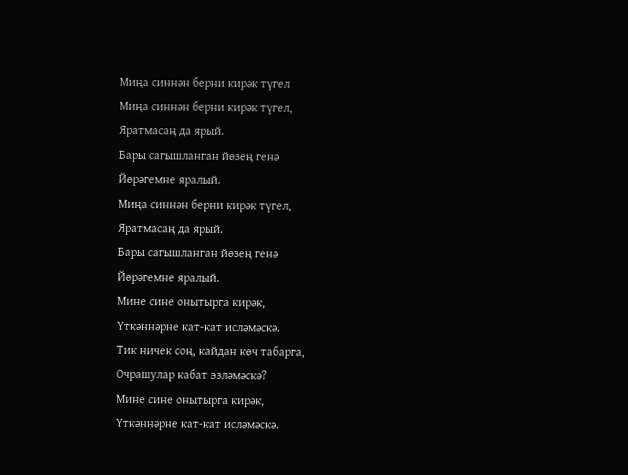Миңа синнән берни кирәк түгел
Миңа синнән берни кирәк түгел,
Яратмасаң да ярый.
Бары сагышланган йөзең генә
Йөрәгемне яралый.
Миңа синнән берни кирәк түгел,
Яратмасаң да ярый.
Бары сагышланган йөзең генә
Йөрәгемне яралый.
Мине сине онытырга кирәк,
Үткәннәрне кат-кат исләмәскә.
Тик ничек соң, кайдан көч табарга,
Очрашулар кабат эзләмәскә?
Мине сине онытырга кирәк,
Үткәннәрне кат-кат исләмәскә.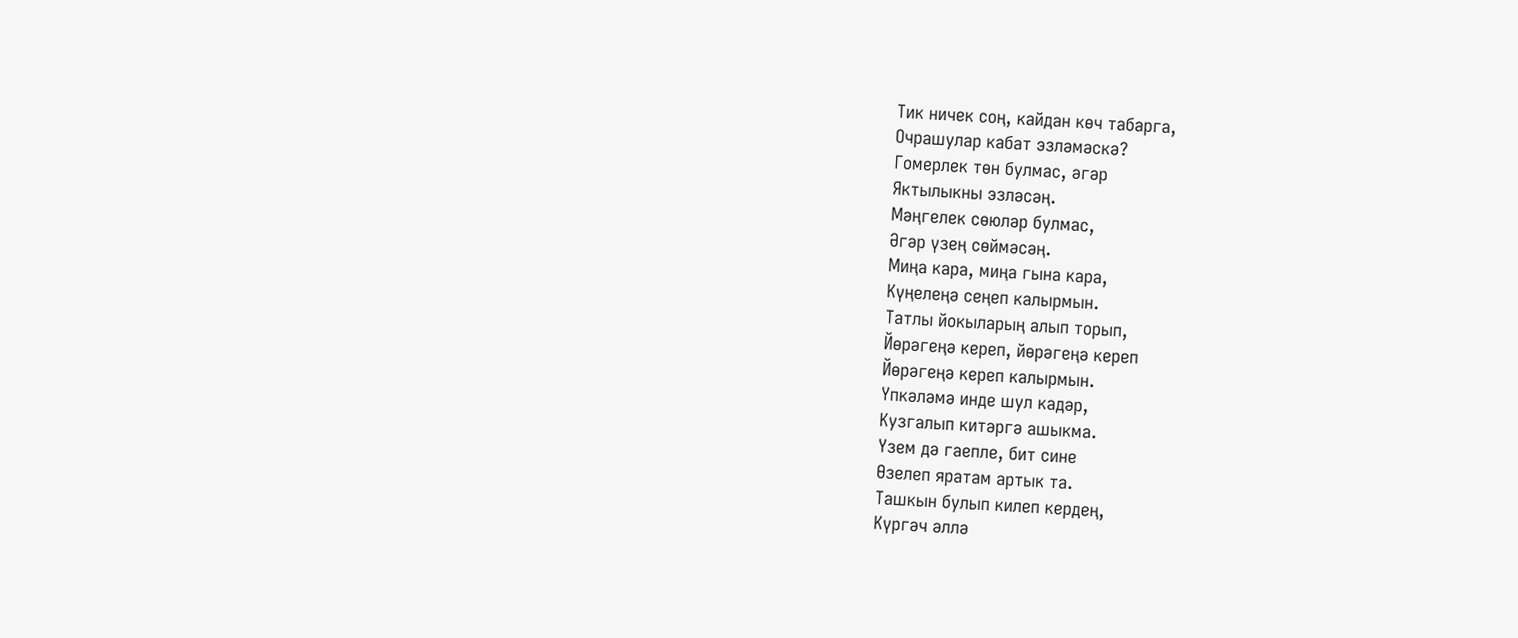Тик ничек соң, кайдан көч табарга,
Очрашулар кабат эзләмәскә?
Гомерлек төн булмас, әгәр
Яктылыкны эзләсәң.
Мәңгелек сөюләр булмас,
Әгәр үзең сөймәсәң.
Миңа кара, миңа гына кара,
Күңелеңә сеңеп калырмын.
Татлы йокыларың алып торып,
Йөрәгеңә кереп, йөрәгеңә кереп
Йөрәгеңә кереп калырмын.
Үпкәләмә инде шул кадәр,
Кузгалып китәргә ашыкма.
Үзем дә гаепле, бит сине
Өзелеп яратам артык та.
Ташкын булып килеп кердең,
Күргәч әллә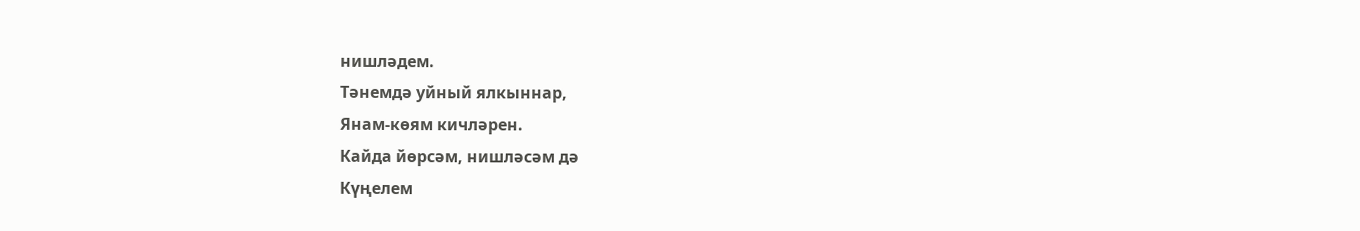нишләдем.
Тәнемдә уйный ялкыннар,
Янам-көям кичләрен.
Кайда йөрсәм, нишләсәм дә
Күңелем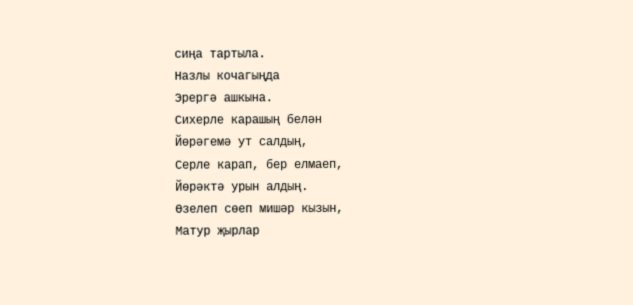сиңа тартыла.
Назлы кочагыңда
Эрергә ашкына.
Сихерле карашың белән
Йөрәгемә ут салдың,
Серле карап, бер елмаеп,
Йөрәктә урын алдың.
Өзелеп сөеп мишәр кызын,
Матур җырлар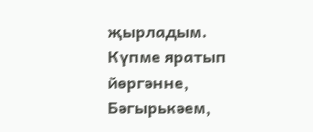җырладым.
Күпме яратып йөргәнне,
Бәгырькәем,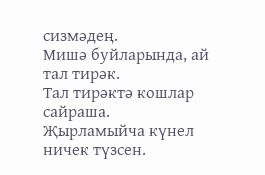сизмәдең.
Мишә буйларында, ай тал тирәк.
Тал тирәктә кошлар сайраша.
Җырламыйча күнел ничек түзсен.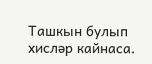Ташкын булып хисләр кайнаса.